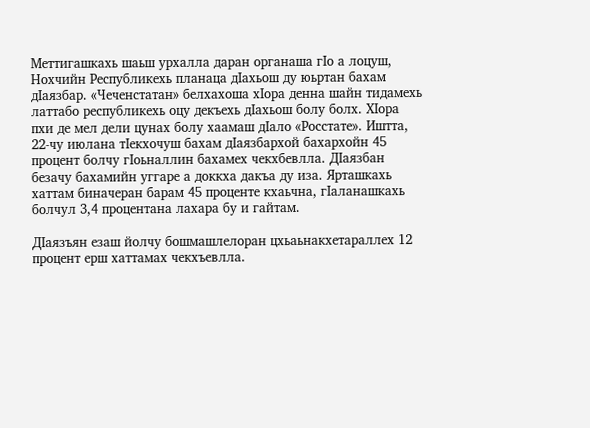Меттигашкахь шаьш урхалла даран органаша гIо а лоцуш, Нохчийн Республикехь планаца дIахьош ду юьртан бахам дIаязбар. «Чеченстатан» белхахоша хIора денна шайн тидамехь латтабо республикехь оцу декъехь дIахьош болу болх. ХIора пхи де мел дели цунах болу хаамаш дIало «Росстате». Иштта, 22-чу июлана тIекхочуш бахам дIаязбархой бахархойн 45 процент болчу гIоьналлин бахамех чекхбевлла. ДIаязбан безачу бахамийн уггаре а доккха дакъа ду иза. Ярташкахь хаттам биначеран барам 45 проценте кхаьчна, гIаланашкахь болчул 3,4 процентана лахара бу и гайтам.

ДIаязъян езаш йолчу бошмашлелоран цхьаьнакхетараллех 12 процент ерш хаттамах чекхъевлла.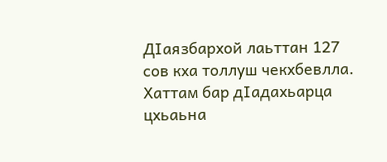ДIаязбархой лаьттан 127 сов кха толлуш чекхбевлла. Хаттам бар дIадахьарца цхьаьна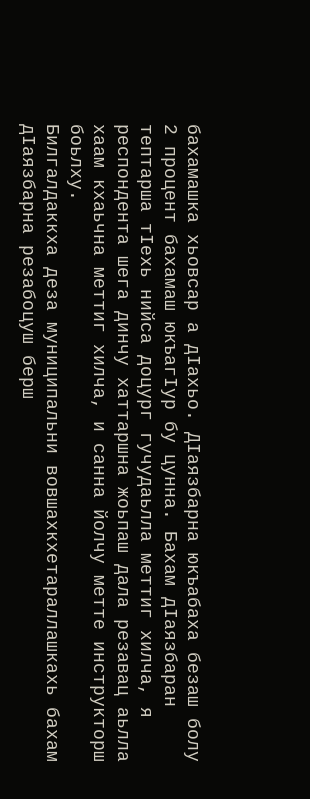бахамашка хьовсар а дIахьо. ДIаязбарна юкъабаха безаш болу 2 процент бахамаш юкъагIур бу цунна. Бахам дIаязбаран тептарша тIехь нийса доцург гучудаьлла меттиг хилча, я респондента шега динчу хаттаршна жоьпаш дала резавац аьлла хаам кхаьчна меттиг хилча, и санна йолчу метте инструкторш боьлху.
Билгалдаккха деза муниципальни вовшахкхетараллашкахь бахам дIаязбарна резабоцуш берш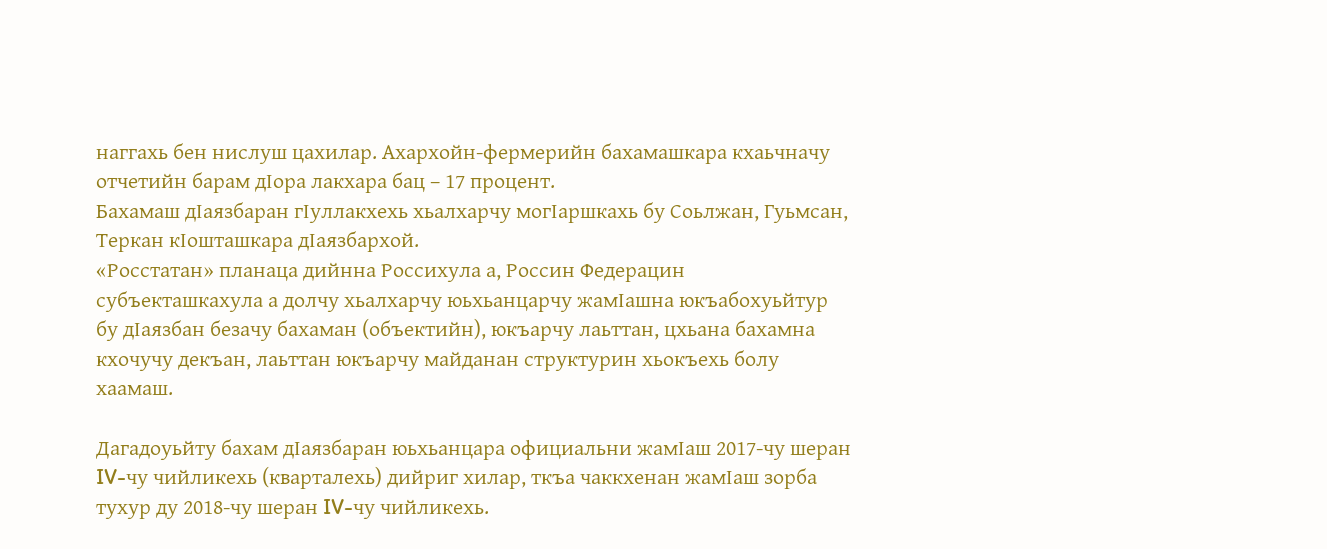наггахь бен нислуш цахилар. Ахархойн-фермерийн бахамашкара кхаьчначу отчетийн барам дIора лакхара бац – 17 процент.
Бахамаш дIаязбаран гIуллакхехь хьалхарчу могIаршкахь бу Соьлжан, Гуьмсан, Теркан кIошташкара дIаязбархой.
«Росстатан» планаца дийнна Россихула а, Россин Федерацин субъекташкахула а долчу хьалхарчу юьхьанцарчу жамIашна юкъабохуьйтур бу дIаязбан безачу бахаман (объектийн), юкъарчу лаьттан, цхьана бахамна кхочучу декъан, лаьттан юкъарчу майданан структурин хьокъехь болу хаамаш.

Дагадоуьйту бахам дIаязбаран юьхьанцара официальни жамIаш 2017-чу шеран IV-чу чийликехь (кварталехь) дийриг хилар, ткъа чаккхенан жамIаш зорба тухур ду 2018-чу шеран IV-чу чийликехь.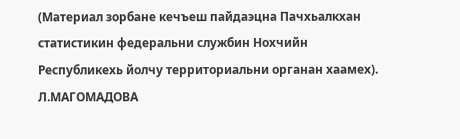(Материал зорбане кечъеш пайдаэцна Пачхьалкхан статистикин федеральни службин Нохчийн Республикехь йолчу территориальни органан хаамех).
Л.МАГОМАДОВА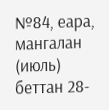№84, еара, мангалан (июль) беттан 28-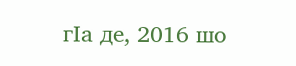гIа де, 2016 шо